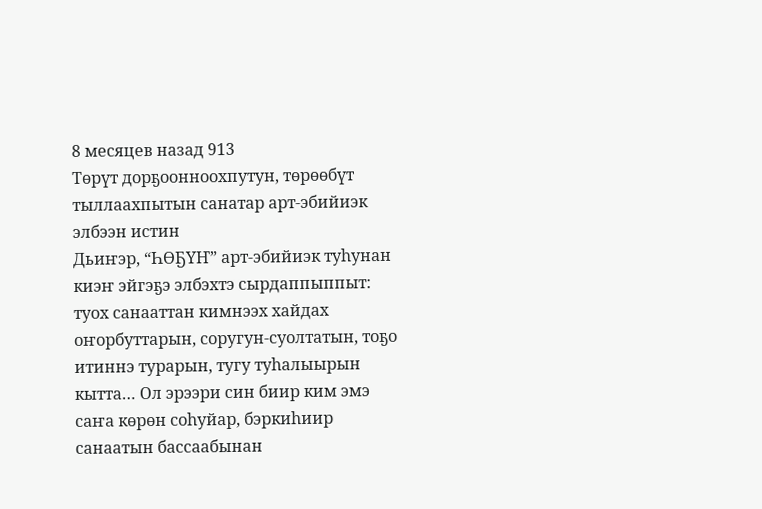8 месяцев назад 913
Төрүт дорҕоонноохпутун, төрөөбүт тыллаахпытын санатар арт-эбийиэк элбээн истин
Дьиҥэр, “ҺӨҔҮҤ” арт-эбийиэк туһунан киэҥ эйгэҕэ элбэхтэ сырдаппыппыт: туох санааттан кимнээх хайдах оҥорбуттарын, соругун-суолтатын, тоҕо итиннэ турарын, тугу туһалыырын кытта… Ол эрээри син биир ким эмэ саҥа көрөн соһуйар, бэркиһиир санаатын бассаабынан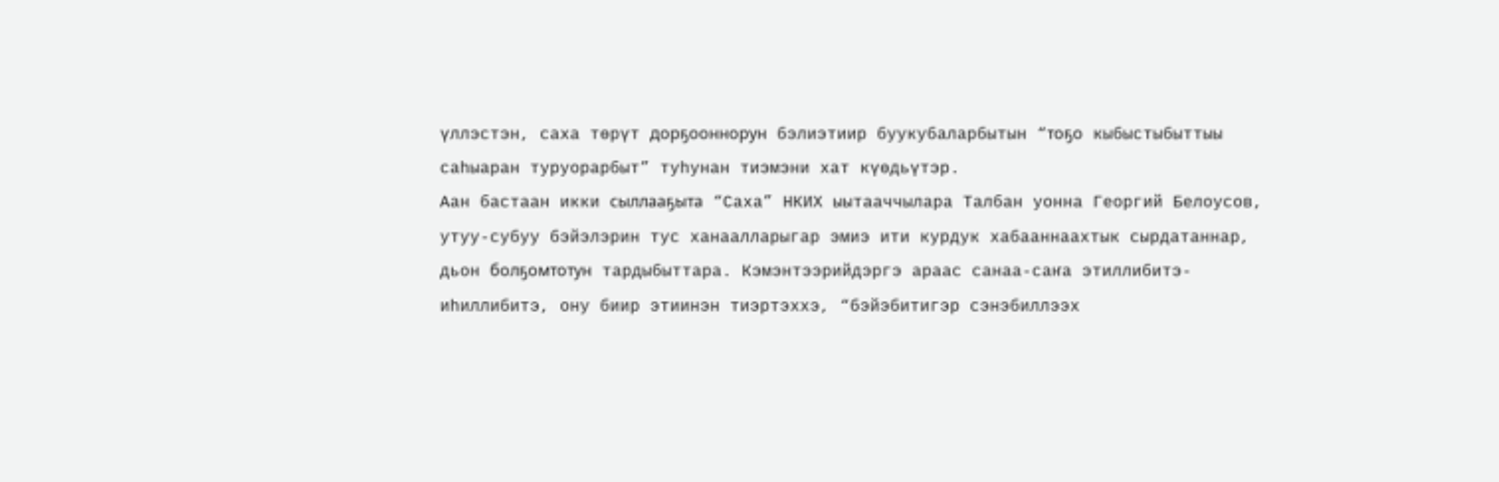үллэстэн, саха төрүт дорҕооннорун бэлиэтиир буукубаларбытын “тоҕо кыбыстыбыттыы саһыаран туруорарбыт” туһунан тиэмэни хат күөдьүтэр.
Аан бастаан икки сыллааҕыта “Саха” НКИХ ыытааччылара Талбан уонна Георгий Белоусов, утуу-субуу бэйэлэрин тус ханаалларыгар эмиэ ити курдук хабааннаахтык сырдатаннар, дьон болҕомтотун тардыбыттара. Кэмэнтээрийдэргэ араас санаа-саҥа этиллибитэ-иһиллибитэ, ону биир этиинэн тиэртэххэ, “бэйэбитигэр сэнэбиллээх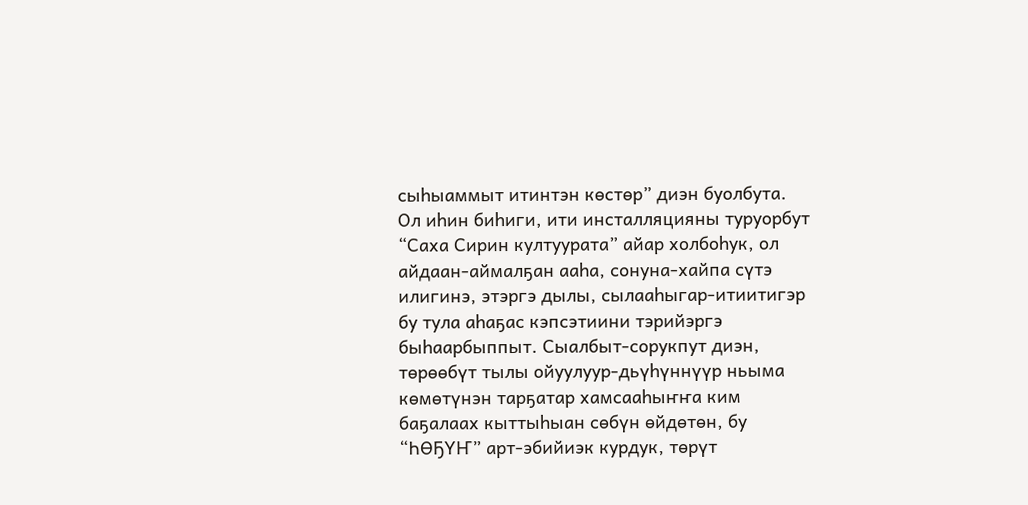сыһыаммыт итинтэн көстөр” диэн буолбута.
Ол иһин биһиги, ити инсталляцияны туруорбут “Саха Сирин култуурата” айар холбоһук, ол айдаан-аймалҕан ааһа, сонуна-хайпа сүтэ илигинэ, этэргэ дылы, сылааһыгар-итиитигэр бу тула аһаҕас кэпсэтиини тэрийэргэ быһаарбыппыт. Сыалбыт-сорукпут диэн, төрөөбүт тылы ойуулуур-дьүһүннүүр ньыма көмөтүнэн тарҕатар хамсааһыҥҥа ким баҕалаах кыттыһыан сөбүн өйдөтөн, бу “ҺӨҔҮҤ” арт-эбийиэк курдук, төрүт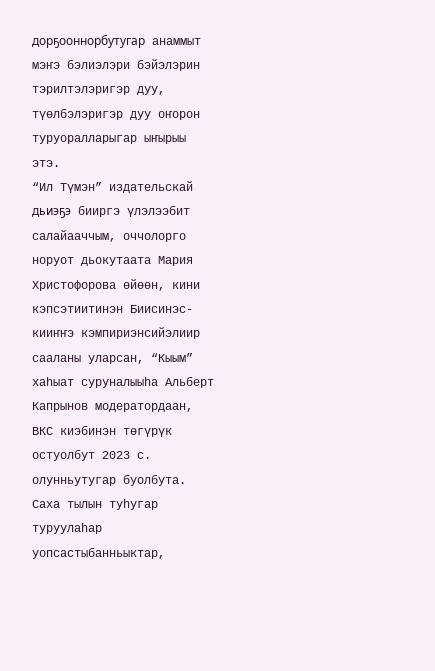дорҕооннорбутугар анаммыт мэҥэ бэлиэлэри бэйэлэрин тэрилтэлэригэр дуу, түөлбэлэригэр дуу оҥорон туруоралларыгар ыҥырыы этэ.
“Ил Түмэн” издательскай дьиэҕэ бииргэ үлэлээбит салайааччым, оччолорго норуот дьокутаата Мария Христофорова өйөөн, кини кэпсэтиитинэн Биисинэс-кииҥҥэ кэмпириэнсийэлиир сааланы уларсан, “Кыым” хаһыат суруналыыһа Альберт Капрынов модератордаан, ВКС киэбинэн төгүрүк остуолбут 2023 с. олунньутугар буолбута. Саха тылын туһугар туруулаһар уопсастыбанньыктар,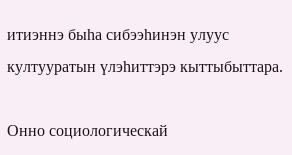итиэннэ быһа сибээһинэн улуус култууратын үлэһиттэрэ кыттыбыттара.

Онно социологическай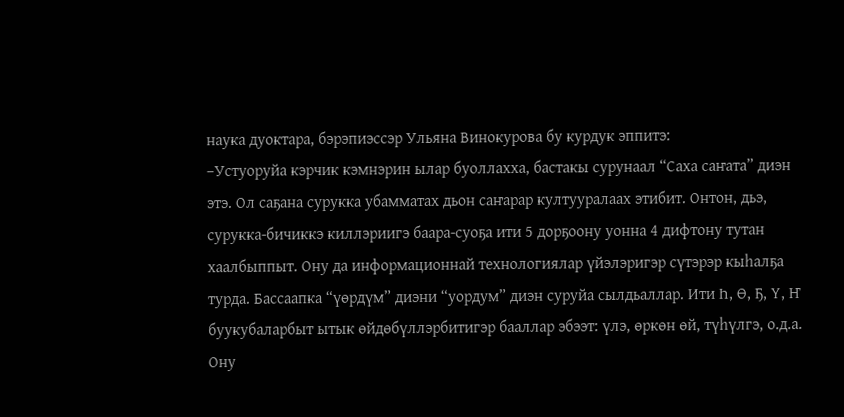наука дуоктара, бэрэпиэссэр Ульяна Винокурова бу курдук эппитэ:
–Устуоруйа кэрчик кэмнэрин ылар буоллахха, бастакы сурунаал “Саха саҥата” диэн этэ. Ол саҕана сурукка убамматах дьон саҥарар култууралаах этибит. Онтон, дьэ, сурукка-бичиккэ киллэриигэ баара-суоҕа ити 5 дорҕоону уонна 4 дифтону тутан хаалбыппыт. Ону да информационнай технологиялар үйэлэригэр сүтэрэр кыһалҕа турда. Бассаапка “үөрдүм” диэни “уордум” диэн суруйа сылдьаллар. Ити Һ, Ө, Ҕ, Ү, Ҥ буукубаларбыт ытык өйдөбүллэрбитигэр бааллар эбээт: үлэ, өркөн өй, түһүлгэ, о.д.а. Ону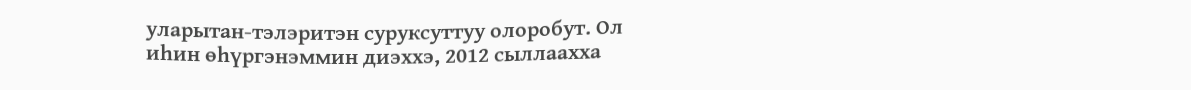уларытан-тэлэритэн суруксуттуу олоробут. Ол иһин өһүргэнэммин диэххэ, 2012 сыллаахха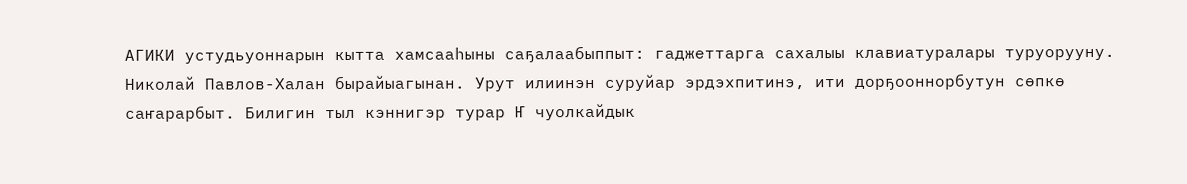АГИКИ устудьуоннарын кытта хамсааһыны саҕалаабыппыт: гаджеттарга сахалыы клавиатуралары туруорууну. Николай Павлов-Халан бырайыагынан. Урут илиинэн суруйар эрдэхпитинэ, ити дорҕооннорбутун сөпкө саҥарарбыт. Билигин тыл кэннигэр турар Ҥ чуолкайдык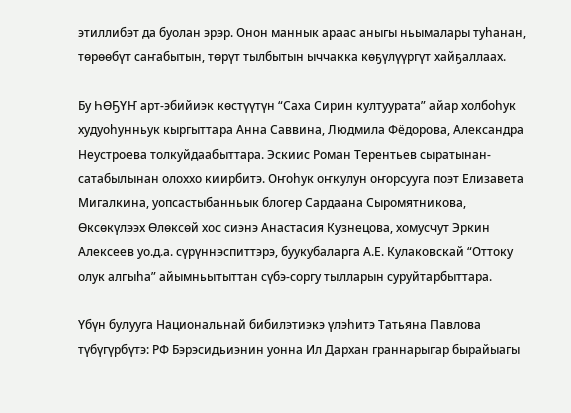этиллибэт да буолан эрэр. Онон маннык араас аныгы ньымалары туһанан, төрөөбүт саҥабытын, төрүт тылбытын ыччакка көҕүлүүргүт хайҕаллаах.

Бу ҺӨҔҮҤ арт-эбийиэк көстүүтүн “Саха Сирин култуурата” айар холбоһук худуоһунньук кыргыттара Анна Саввина, Людмила Фёдорова, Александра Неустроева толкуйдаабыттара. Эскиис Роман Терентьев сыратынан-сатабылынан олоххо киирбитэ. Оҥоһук оҥкулун оҥорсууга поэт Елизавета Мигалкина, уопсастыбанньык блогер Сардаана Сыромятникова, Өксөкүлээх Өлөксөй хос сиэнэ Анастасия Кузнецова, хомусчут Эркин Алексеев уо.д.а. сүрүннэспиттэрэ, буукубаларга А.Е. Кулаковскай “Оттоку олук алгыһа” айымньытыттан сүбэ-соргу тылларын суруйтарбыттара.

Үбүн булууга Национальнай бибилэтиэкэ үлэһитэ Татьяна Павлова түбүгүрбүтэ: РФ Бэрэсидьиэнин уонна Ил Дархан граннарыгар бырайыагы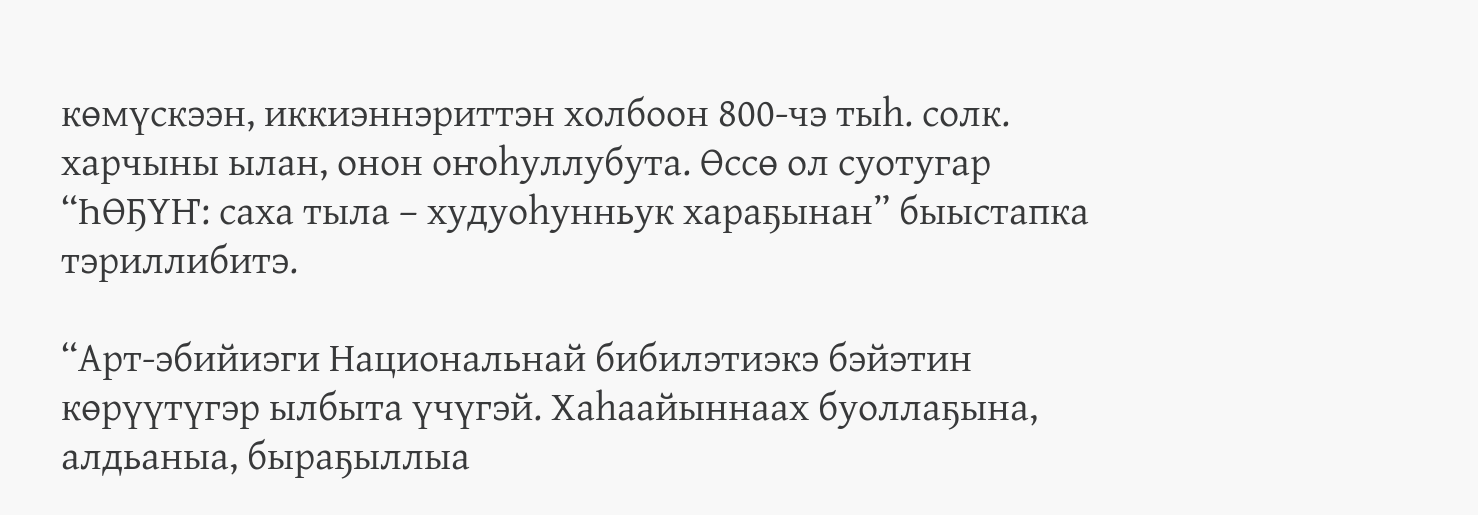көмүскээн, иккиэннэриттэн холбоон 800-чэ тыһ. солк. харчыны ылан, онон оҥоһуллубута. Өссө ол суотугар “ҺӨҔҮҤ: саха тыла – худуоһунньук хараҕынан” быыстапка тэриллибитэ.

“Арт-эбийиэги Национальнай бибилэтиэкэ бэйэтин көрүүтүгэр ылбыта үчүгэй. Хаһаайыннаах буоллаҕына, алдьаныа, быраҕыллыа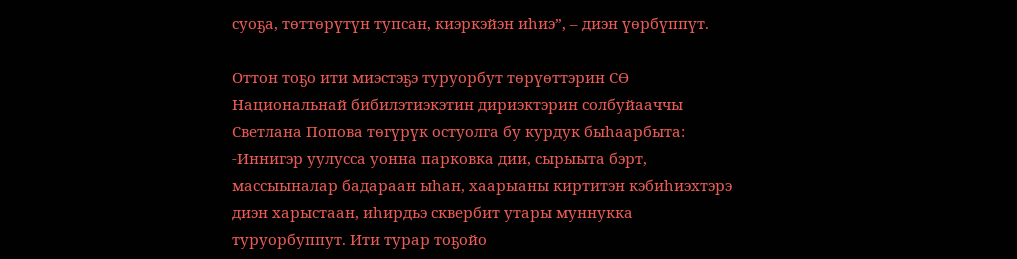суоҕа, төттөрүтүн тупсан, киэркэйэн иһиэ”, – диэн үөрбүппүт.

Оттон тоҕо ити миэстэҕэ туруорбут төрүөттэрин СӨ Национальнай бибилэтиэкэтин дириэктэрин солбуйааччы Светлана Попова төгүрүк остуолга бу курдук быһаарбыта:
-Иннигэр уулусса уонна парковка дии, сырыыта бэрт, массыыналар бадараан ыһан, хаарыаны киртитэн кэбиһиэхтэрэ диэн харыстаан, иһирдьэ сквербит утары муннукка туруорбуппут. Ити турар тоҕойо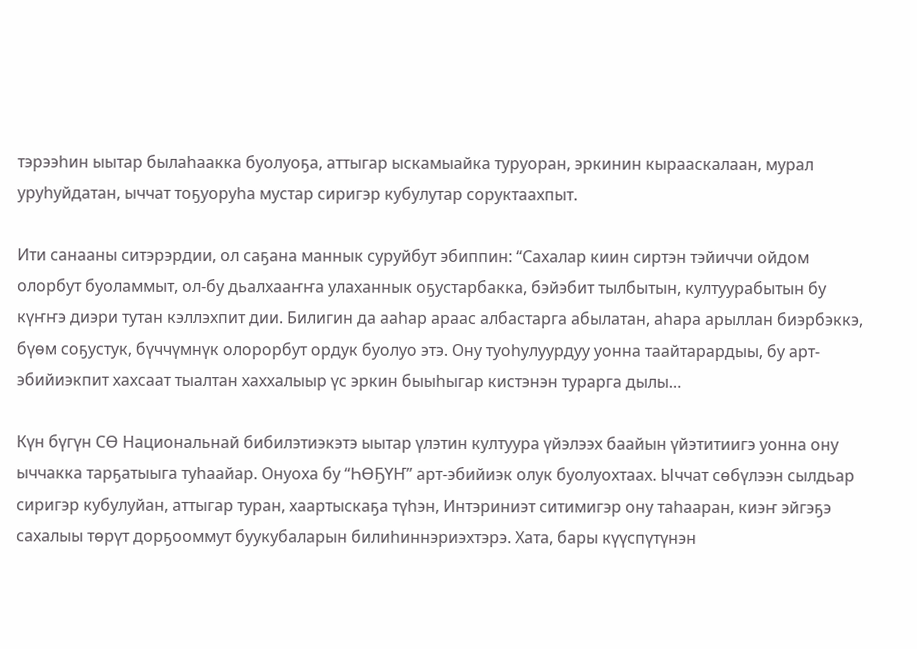тэрээһин ыытар былаһаакка буолуоҕа, аттыгар ыскамыайка туруоран, эркинин кырааскалаан, мурал уруһуйдатан, ыччат тоҕуоруһа мустар сиригэр кубулутар соруктаахпыт.

Ити санааны ситэрэрдии, ол саҕана маннык суруйбут эбиппин: “Сахалар киин сиртэн тэйиччи ойдом олорбут буоламмыт, ол-бу дьалхааҥҥа улаханнык оҕустарбакка, бэйэбит тылбытын, култуурабытын бу күҥҥэ диэри тутан кэллэхпит дии. Билигин да ааһар араас албастарга абылатан, аһара арыллан биэрбэккэ, бүөм соҕустук, бүччүмнүк олорорбут ордук буолуо этэ. Ону туоһулуурдуу уонна таайтарардыы, бу арт-эбийиэкпит хахсаат тыалтан хаххалыыр үс эркин быыһыгар кистэнэн турарга дылы…

Күн бүгүн СӨ Национальнай бибилэтиэкэтэ ыытар үлэтин култуура үйэлээх баайын үйэтитиигэ уонна ону ыччакка тарҕатыыга туһаайар. Онуоха бу “ҺӨҔҮҤ” арт-эбийиэк олук буолуохтаах. Ыччат сөбүлээн сылдьар сиригэр кубулуйан, аттыгар туран, хаартыскаҕа түһэн, Интэриниэт ситимигэр ону таһааран, киэҥ эйгэҕэ сахалыы төрүт дорҕооммут буукубаларын билиһиннэриэхтэрэ. Хата, бары күүспүтүнэн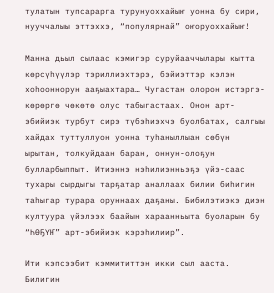тулатын тупсарарга турунуоххайыҥ уонна бу сири, нууччалыы эттэххэ, “популярнай” оҥоруоххайыҥ!

Манна дьыл сылаас кэмигэр суруйааччылары кытта көрсүһүүлэр тэриллиэхтэрэ, бэйиэттэр кэлэн хоһооннорун ааҕыахтара… Чугастан олорон истэргэ-көрөргө чөкөтө олус табыгастаах. Онон арт-эбийиэк турбут сирэ түбэһиэхчэ буолбатах, салгыы хайдах туттуллуон уонна туһаныллыан сөбүн ырытан, толкуйдаан баран, оннун-олоҕун булларбыппыт. Итиэннэ нэһилиэнньэҕэ үйэ-саас тухары сырдыгы тарҕатар аналлаах билии биһигин таһыгар турара оруннаах даҕаны. Бибилэтиэкэ диэн култуура үйэлээх баайын хараанньыта буоларын бу “ҺӨҔҮҤ” арт-эбийиэк кэрэһилиир”.

Ити кэпсээбит кэммититтэн икки сыл ааста. Билигин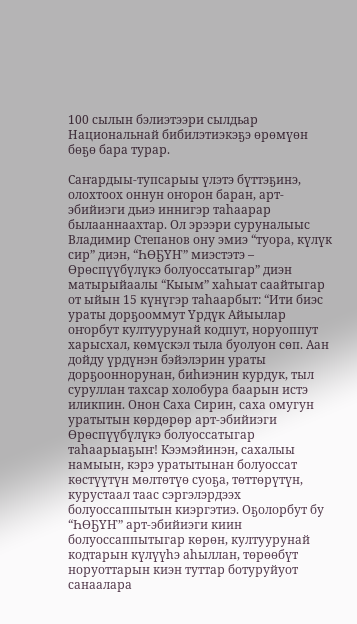100 сылын бэлиэтээри сылдьар Национальнай бибилэтиэкэҕэ өрөмүөн бөҕө бара турар.

Саҥардыы-тупсарыы үлэтэ бүттэҕинэ, олохтоох оннун оҥорон баран, арт-эбийиэги дьиэ иннигэр таһаарар былааннаахтар. Ол эрээри суруналыыс Владимир Степанов ону эмиэ “туора, күлүк сир” диэн, “ҺӨҔҮҤ” миэстэтэ – Өрөспүүбүлүкэ болуоссатыгар” диэн матырыйаалы “Кыым” хаһыат саайтыгар от ыйын 15 күнүгэр таһаарбыт: “Ити биэс ураты дорҕооммут Үрдүк Айыылар оҥорбут култуурунай кодпут, норуоппут харысхал, көмүскэл тыла буолуон сөп. Аан дойду үрдүнэн бэйэлэрин ураты дорҕооннорунан, биһиэнин курдук, тыл суруллан тахсар холобура баарын истэ иликпин. Онон Саха Сирин, саха омугун уратытын көрдөрөр арт-эбийиэги Өрөспүүбүлүкэ болуоссатыгар таһаарыаҕыҥ! Кээмэйинэн, сахалыы намыын, кэрэ уратытынан болуоссат көстүүтүн мөлтөтүө суоҕа, төттөрүтүн, курустаал таас сэргэлэрдээх болуоссаппытын киэргэтиэ. Оҕолорбут бу “ҺӨҔҮҤ” арт-эбийиэги киин болуоссаппытыгар көрөн, култуурунай кодтарын күлүүһэ аһыллан, төрөөбүт норуоттарын киэн туттар ботуруйуот санаалара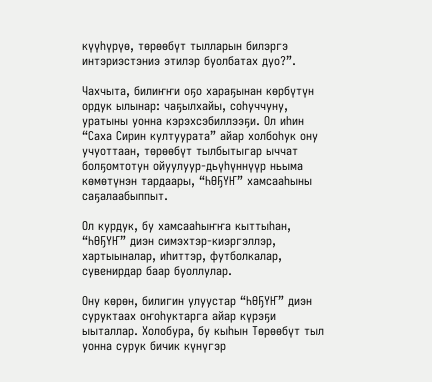күүһүрүө, төрөөбүт тылларын билэргэ интэриэстэниэ этилэр буолбатах дуо?”.

Чахчыта, билиҥҥи оҕо хараҕынан көрбүтүн ордук ылынар: чаҕылхайы, соһуччуну, уратыны уонна кэрэхсэбиллээҕи. Ол иһин “Саха Сирин култуурата” айар холбоһук ону учуоттаан, төрөөбүт тылбытыгар ыччат болҕомтотун ойуулуур-дьүһүннүүр ньыма көмөтүнэн тардаары, “ҺӨҔҮҤ” хамсааһыны саҕалаабыппыт.

Ол курдук, бу хамсааһыҥҥа кыттыһан, “ҺӨҔҮҤ” диэн симэхтэр-киэргэллэр, хартыыналар, иһиттэр, футболкалар, сувенирдар баар буоллулар.

Ону көрөн, билигин улуустар “ҺӨҔҮҤ” диэн суруктаах оҥоһуктарга айар күрэҕи ыыталлар. Холобура, бу кыһын Төрөөбүт тыл уонна сурук бичик күнүгэр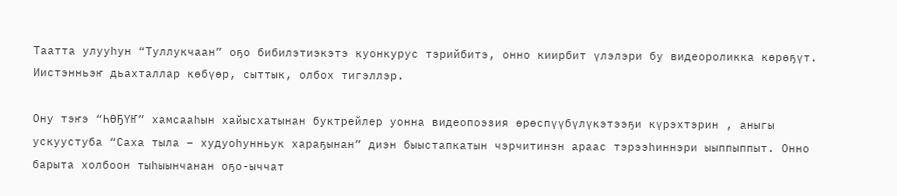Таатта улууһун “Туллукчаан” оҕо бибилэтиэкэтэ куонкурус тэрийбитэ, онно киирбит үлэлэри бу видеороликка көрөҕүт.
Иистэнньэҥ дьахталлар көбүөр, сыттык, олбох тигэллэр.

Ону тэҥэ “ҺӨҔҮҤ” хамсааһын хайысхатынан буктрейлер уонна видеопоэзия өрөспүүбүлүкэтээҕи күрэхтэрин , аныгы ускуустуба “Саха тыла – худуоһунньук хараҕынан” диэн быыстапкатын чэрчитинэн араас тэрээһиннэри ыыппыппыт. Онно барыта холбоон тыһыынчанан оҕо-ыччат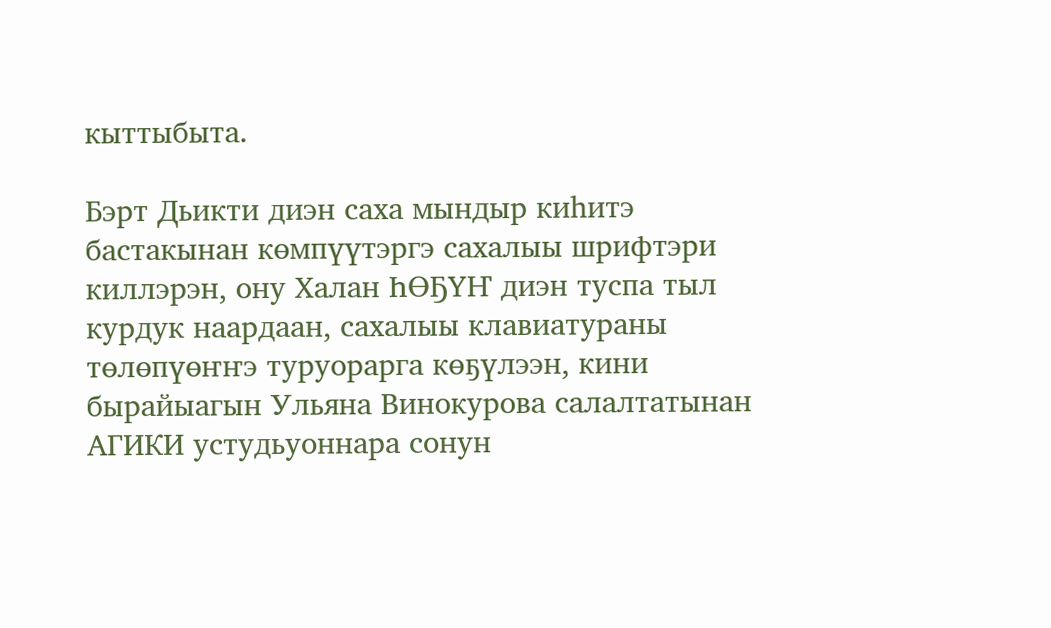кыттыбыта.

Бэрт Дьикти диэн саха мындыр киһитэ бастакынан көмпүүтэргэ сахалыы шрифтэри киллэрэн, ону Халан ҺӨҔҮҤ диэн туспа тыл курдук наардаан, сахалыы клавиатураны төлөпүөҥҥэ туруорарга көҕүлээн, кини бырайыагын Ульяна Винокурова салалтатынан АГИКИ устудьуоннара сонун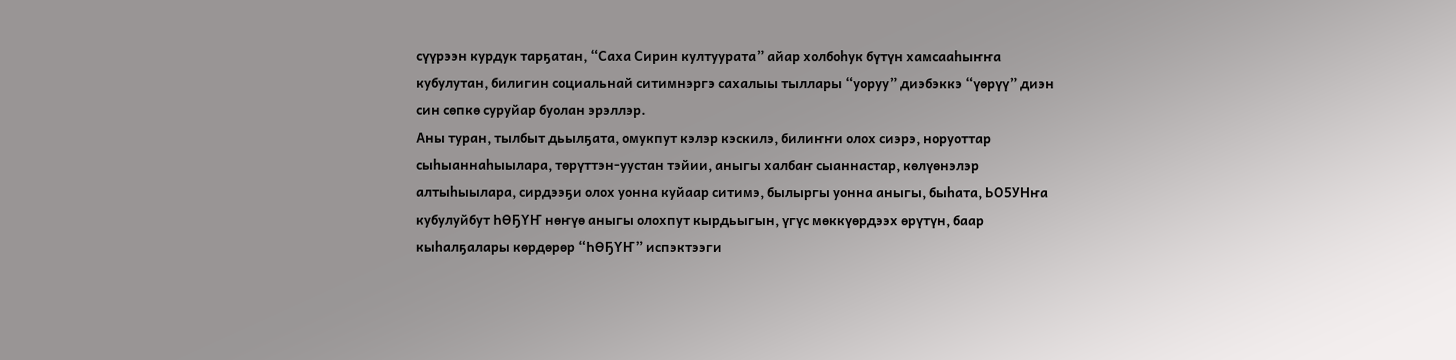сүүрээн курдук тарҕатан, “Саха Сирин култуурата” айар холбоһук бүтүн хамсааһыҥҥа кубулутан, билигин социальнай ситимнэргэ сахалыы тыллары “уоруу” диэбэккэ “үөрүү” диэн син сөпкө суруйар буолан эрэллэр.
Аны туран, тылбыт дьылҕата, омукпут кэлэр кэскилэ, билиҥҥи олох сиэрэ, норуоттар сыһыаннаһыылара, төрүттэн-уустан тэйии, аныгы халбаҥ сыаннастар, көлүөнэлэр алтыһыылара, сирдээҕи олох уонна куйаар ситимэ, былыргы уонна аныгы, быһата, ЬО5УНҥа кубулуйбут ҺӨҔҮҤ нөҥүө аныгы олохпут кырдьыгын, үгүс мөккүөрдээх өрүтүн, баар кыһалҕалары көрдөрөр “ҺӨҔҮҤ” испэктээги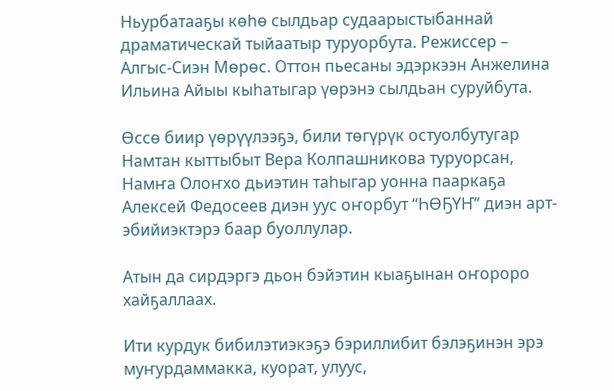Ньурбатааҕы көһө сылдьар судаарыстыбаннай драматическай тыйаатыр туруорбута. Режиссер – Алгыс-Сиэн Мөрөс. Оттон пьесаны эдэркээн Анжелина Ильина Айыы кыһатыгар үөрэнэ сылдьан суруйбута.

Өссө биир үөрүүлээҕэ, били төгүрүк остуолбутугар Намтан кыттыбыт Вера Колпашникова туруорсан, Намҥа Олоҥхо дьиэтин таһыгар уонна пааркаҕа Алексей Федосеев диэн уус оҥорбут “ҺӨҔҮҤ” диэн арт-эбийиэктэрэ баар буоллулар.

Атын да сирдэргэ дьон бэйэтин кыаҕынан оҥороро хайҕаллаах.

Ити курдук бибилэтиэкэҕэ бэриллибит бэлэҕинэн эрэ муҥурдаммакка, куорат, улуус,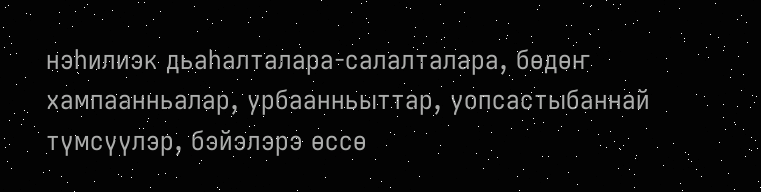нэһилиэк дьаһалталара-салалталара, бөдөҥ хампаанньалар, урбаанньыттар, уопсастыбаннай түмсүүлэр, бэйэлэрэ өссө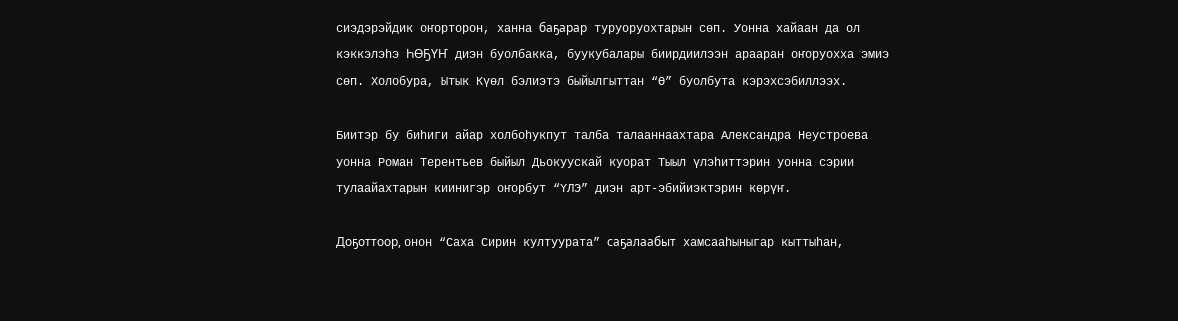сиэдэрэйдик оҥорторон, ханна баҕарар туруоруохтарын сөп. Уонна хайаан да ол кэккэлэһэ ҺӨҔҮҤ диэн буолбакка, буукубалары биирдиилээн арааран оҥоруохха эмиэ сөп. Холобура, Ытык Күөл бэлиэтэ быйылгыттан “Ө” буолбута кэрэхсэбиллээх.

Биитэр бу биһиги айар холбоһукпут талба талааннаахтара Александра Неустроева уонна Роман Терентьев быйыл Дьокуускай куорат Тыыл үлэһиттэрин уонна сэрии тулаайахтарын киинигэр оҥорбут “ҮЛЭ” диэн арт-эбийиэктэрин көрүҥ.

Доҕоттоор, онон “Саха Сирин култуурата” саҕалаабыт хамсааһыныгар кыттыһан,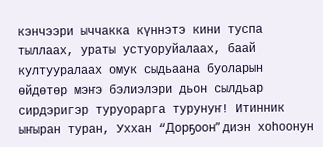кэнчээри ыччакка күннэтэ кини туспа тыллаах, ураты устуоруйалаах, баай култууралаах омук сыдьаана буоларын өйдөтөр мэҥэ бэлиэлэри дьон сылдьар сирдэригэр туруорарга турунуҥ! Итинник ыҥыран туран, Уххан “Дорҕоон” диэн хоһоонун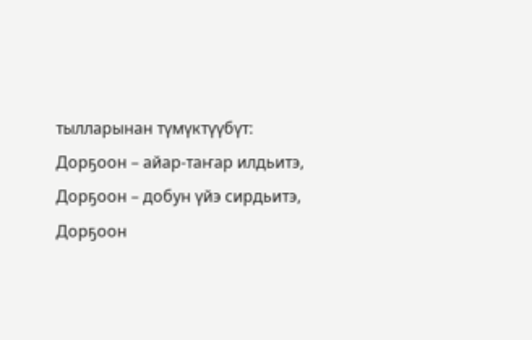тылларынан түмүктүүбүт:
Дорҕоон – айар-таҥар илдьитэ,
Дорҕоон – добун үйэ сирдьитэ,
Дорҕоон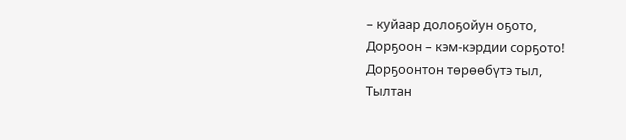– куйаар долоҕойун оҕото,
Дорҕоон – кэм-кэрдии сорҕото!
Дорҕоонтон төрөөбүтэ тыл,
Тылтан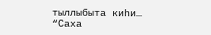тыллыбыта киһи…
“Саха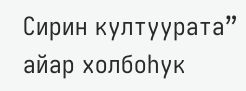Сирин култуурата” айар холбоһук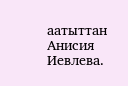аатыттан Анисия Иевлева.